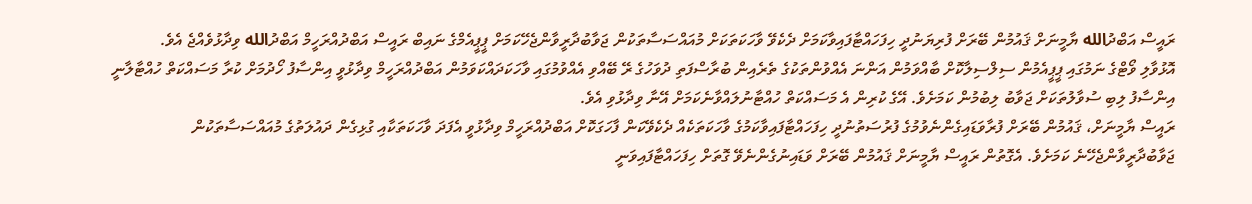ރައީސް އަބްދުالله ޔާމީނަށް ޤައުމުން ބޭރަށް ފުރިޔަނުދީ ހިފަހައްޓާފައިވާކަމަށް ދެކެވޭ ވާހަކަތަކަށް މުއައްސަސާތަކުން ޖަވާބުދާރީވާންޖެހޭކަމަށް ޕީޕީއެމްގެ ނައިބް ރައީސް އަބްދުއްރަހީމް އަބްދުالله ވިދާޅުވެއްޖެ އެވެ.
އޮޅުވާލި ވޯޓްގެ ނަމުގައި ޕީޕީއެމުން ސިލްސިލާކޮށް ބާއްވަމުން އަންނަ އެއްވުންތަކުގެ ތެރެއިން ބުރާސްފަތި ދުވަހުގެ ރޭ ބޭއްވި އެއްވުމުގައި ވާހަކަދައްކަވަމުން އަބްދުއްރަހީމް ވިދާޅުވީ އިންސާފު ހޯދުމަށް ކުރާ މަސައްކަތް ހުއްޓާލާނީ އިންސާފު ލިބި ސުވާލުތަކަށް ޖަވާބު ލިބުމުން ކަމަށެވެ. އޭގެ ކުރިން އެ މަސައްކަތް ހުއްޓާނުލައްވާނެކަމަށް އޭނާ ވިދާޅުވި އެވެ.
ރައީސް ޔާމީނަށް، ޤައުމުން ބޭރަށް ފުރާވަޑައިގެންނެވުމުގެ ފުރުސަތުނުދީ ހިފަހައްޓާފައިވާކަމުގެ ވާހަކަތަކެއް ދެކެވޭކަން ފާހަގަކޮށް އަބްދުއްރަހީމް ވިދާޅުވީ އެފަދަ ވާހަކަތަކާއި ގުޅިގެން ދައުލަތުގެ މުއައްސަސާތަކުން ޖަވާބުދާރީވާންޖެހޭނެ ކަމަށެވެ. އެގޮތުން ރައީސް ޔާމީނަށް ޤައުމުން ބޭރަށް ވަޑައިނުގެންނެވޭ ގޮތަށް ހިފަހައްޓާފައިވަނީ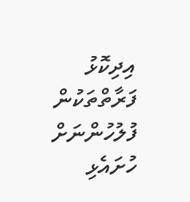އިދިކޮޅު ފަރާތްތަކުން ފުލުހުންނަށް ހުށައެޅި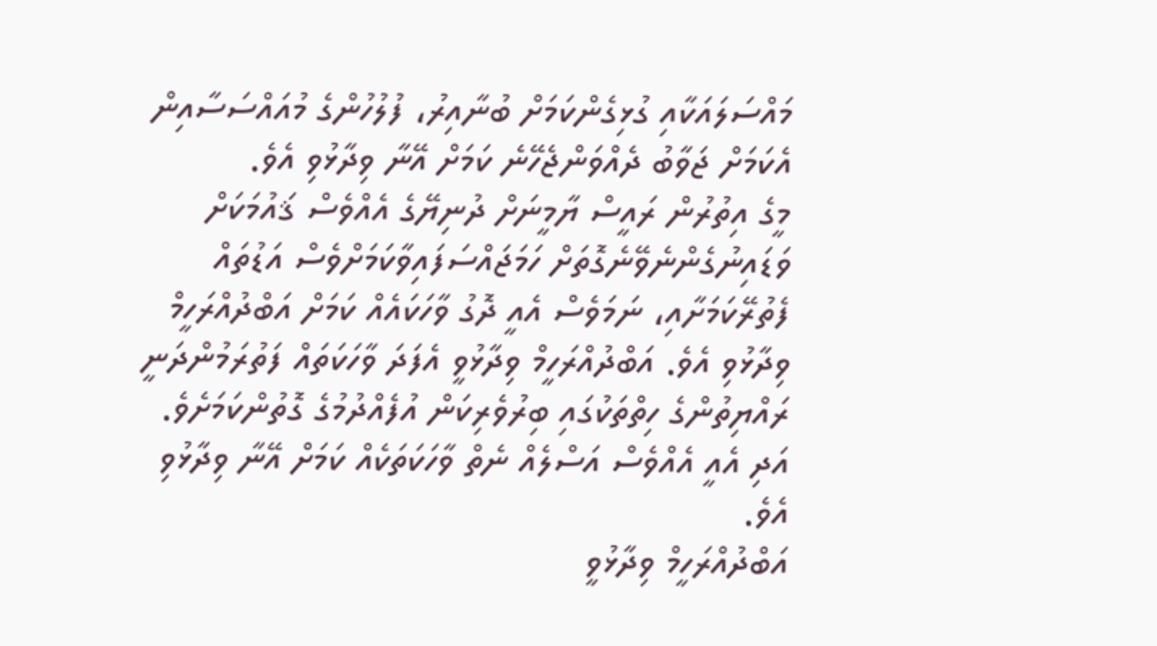މައްސަލައަކާއި ގުޅިގެންކަމަށް ބުނާއިރު، ފުލުހުންގެ މުއައްސަސާއިން އެކަމަށް ޖަވާބު ދެއްވަންޖެހޭނެ ކަމަށް އޭނާ ވިދާޅުވި އެވެ.
މީގެ އިތުރުން ރައީސް ޔާމީނަށް ދުނިޔޭގެ އެއްވެސް ޤައުމަކަށް ވަޑައިނުގެންނެވޭނެގޮތަށް ހަމަޖައްސަފައިވާކަމަށްވެސް އަޑުތައް ފެތުރޭކަމަށާއި، ނަމަވެސް އެއީ ދޮގު ވާހަކައެއް ކަމަށް އަބްދުއްރަހީމް ވިދާޅުވި އެވެ. އަބްދުއްރަހީމް ވިދާޅުވީ އެފަދަ ވާހަކަތައް ފަތުރަމުންދަނީ ރައްޔިތުންގެ ހިތްތަކުގައި ބިރުވެރިކަން އުފެއްދުމުގެ ގޮތުންކަމަށެވެ. އަދި އެއީ އެއްވެސް އަސްލެއް ނެތް ވާހަކަތަކެއް ކަމަށް އޭނާ ވިދާޅުވި އެވެ.
އަބްދުއްރަހީމް ވިދާޅުވީ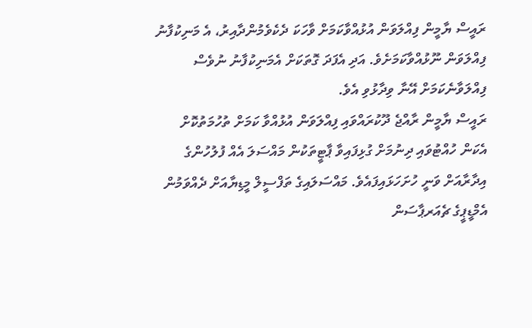ރައީސް ޔާމީން ފިއްލަވަން އުޅުއްވާކަމަށް ވާހަކަ ދެކެވެމުންދާއިރު، އެ މަނިކުފާނު ފިއްލަވަން ނޫޅުއްވާކަމަށެވެ. އަދި އެފަދަ ގޮތަކަށް އެމަނިކުފާނު ނުވެސް ފިއްލަވާނެކަމަށް އޭނާ ވިދާޅުވި އެވެ.
ރައީސް ޔާމީން ރާއްޖެ ދޫކުރައްވައި ފިއްލަވަން އުޅުއްވާ ކަމަށް ތުހުމަތުކޮށް އެކަން ހުއްޓުވައި ދިނުމަށް ގުޅިފައިވާ ޕާޓީތަކުން މައްސަލަ އެއް ފުލުހުންގެ އިދާރާއަށް ވަނީ ހުށަހަޅައިފައެވެ. މައްސަލައިގެ ތަފްސީލް މީޑިޔާއަށް ދެއްވަމުން އެމްޑީޕީގެ ޗެއަރޕާސަން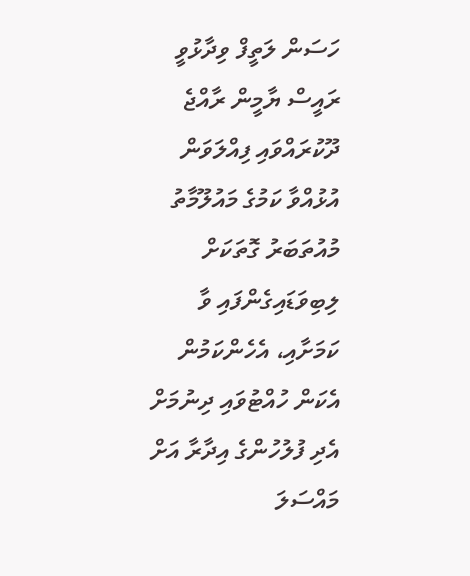ހަސަން ލަތީފް ވިދާޅުވީ ރައީސް ޔާމީން ރާއްޖެ ދޫކުރައްވައި ފިއްލަވަން އުޅުއްވާ ކަމުގެ މައުލޫމާތު މުއުތަބަރު ގޮތަކަށް ލިބިވަޑައިގެންފައި ވާ ކަމަށާއި، އެހެންކަމުން އެކަން ހުއްޓުވައި ދިނުމަށް އެދި ފުލުހުންގެ އިދާރާ އަށް މައްސަލަ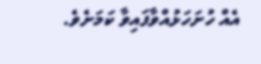އެއް ހުށަހަޅުއްވާފައިވާ ކަމަށެވެ.